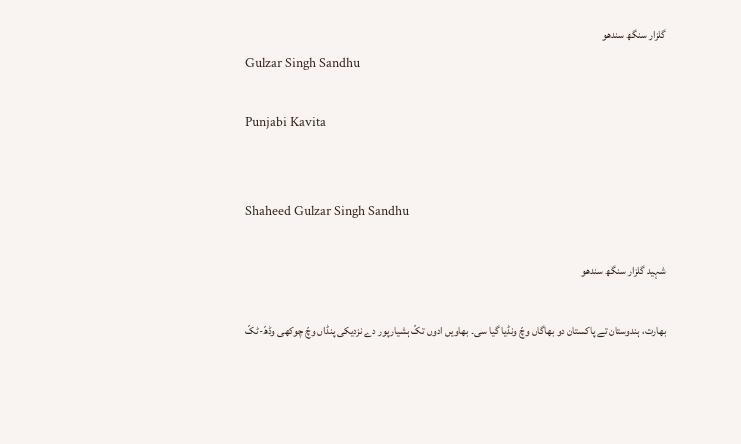گلزار سنگھ سندھو
Gulzar Singh Sandhu

Punjabi Kavita


Shaheed Gulzar Singh Sandhu

شہید گلزار سنگھ سندھو

بھارت، ہندوستان تے پاکستان دو بھاگاں وچّ ونڈیا گیا سی۔ بھاویں ادوں تکّ ہشیارپور دے نزدیکی پنڈاں وچّ چوکھی وڈھّ-ٹکّ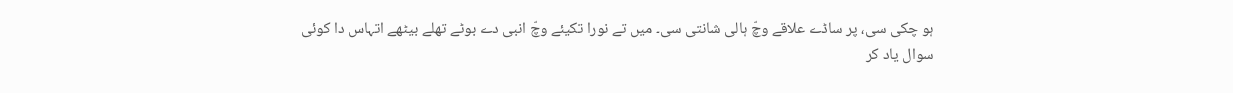ہو چکی سی، پر ساڈے علاقے وچّ ہالی شانتی سی۔ میں تے نورا تکیئے وچّ انبی دے بوٹے تھلے بیٹھے اتہاس دا کوئی سوال یاد کر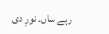رہے ساں۔ نورِ دی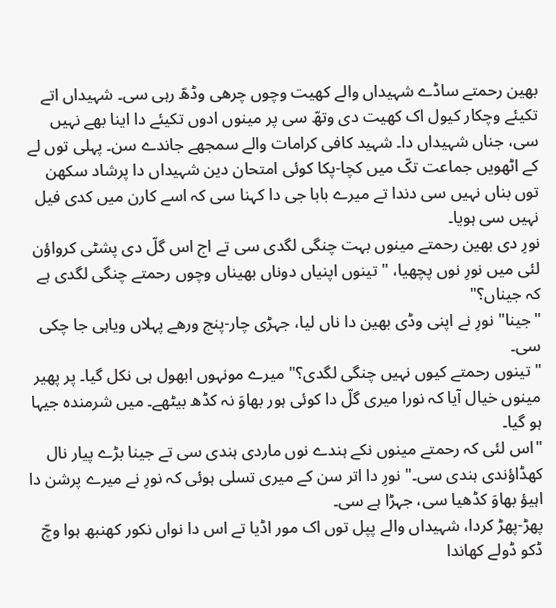بھین رحمتے ساڈے شہیداں والے کھیت وچوں چرھی وڈھّ رہی سی۔ شہیداں اتے تکیئے وچکار کیول اک کھیت دی وتھّ سی پر مینوں ادوں تکیئے دا اینا بھے نہیں سی، جناں شہیداں دا۔ شہید کافی کرامات والے سمجھے جاندے سن۔ پہلی توں لے کے اٹھویں جماعت تکّ میں کچا-پکا کوئی امتحان دین شہیداں دا پرشاد سکھن توں بناں نہیں سی دندا تے میرے بابا جی دا کہنا سی کہ اسے کارن میں کدی فیل نہیں سی ہویا۔
نورِ دی بھین رحمتے مینوں بہت چنگی لگدی سی تے اج اس گلّ دی پشٹی کرواؤن لئی میں نورِ نوں پچھیا، "تینوں اپنیاں دوناں بھیناں وچوں رحمتے چنگی لگدی ہے کہ جیناں؟"
"جینا" نورِ نے اپنی وڈی بھین دا ناں لیا، جہڑی چار-پنج ورھے پہلاں ویاہی جا چکی سی۔
"تینوں رحمتے کیوں نہیں چنگی لگدی؟" میرے مونہوں ابھول ہی نکل گیا۔ پر پھیر مینوں خیال آیا کہ نورا میری گلّ دا کوئی ہور بھاوَ نہ کڈھ بیٹھے۔ میں شرمندہ جیہا ہو گیا۔
"اس لئی کہ رحمتے مینوں نکے ہندے نوں ماردی ہندی سی تے جینا بڑے پیار نال کھڈاؤندی ہندی سی۔" نورِ دا اتر سن کے میری تسلی ہوئی کہ نورِ نے میرے پرشن دا اہیؤ بھاوَ کڈھیا سی، جہڑا ہے سی۔
پھڑ-پھڑ کردا، شہیداں والے پپل توں اک مور اڈیا تے اس دا نواں نکور کھنبھ ہوا وچّ ڈکو ڈولے کھاندا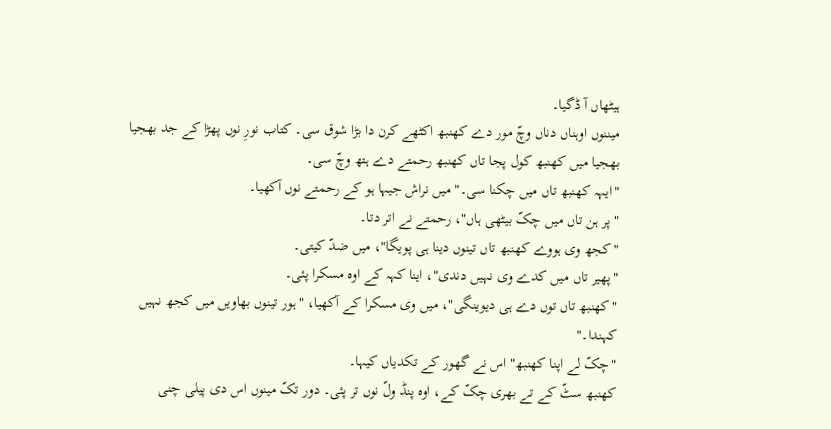ہیٹھاں آ ڈگیا۔
میننوں اوہناں دناں وچّ مور دے کھنبھ اکٹھے کرن دا بڑا شوق سی۔ کتاب نورِ نوں پھڑا کے جد بھجیا بھجیا میں کھنبھ کول پجا تاں کھنبھ رحمتے دے ہتھ وچّ سی۔
"ایہہ کھنبھ تاں میں چکنا سی۔" میں نراش جیہا ہو کے رحمتے نوں آکھیا۔
"پر ہن تاں میں چکّ بیٹھی ہاں"، رحمتے نے اتر دتا۔
"کجھ وی ہووے کھنبھ تاں تینوں دینا ہی پویگا"، میں ضدّ کیتی۔
"پھیر تاں میں کدے وی نہیں دندی"، اینا کہہ کے اوہ مسکرا پئی۔
"کھنبھ تاں توں دے ہی دیوینگی"، میں وی مسکرا کے آکھیا، "ہور تینوں بھاویں میں کجھ نہیں کہندا۔"
"چکّ لے اپنا کھنبھ" اس نے گھور کے تکدیاں کیہا۔
کھنبھ سٹّ کے تے بھری چکّ کے، اوہ پنڈ ولّ نوں تر پئی۔ دور تکّ مینوں اس دی پیلی چنی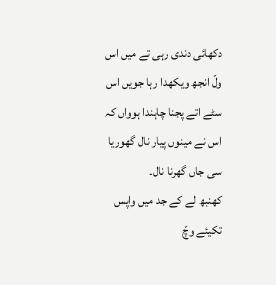دکھائی دندی رہی تے میں اس ولّ انجھ ویکھدا رہا جویں اس سٹے اتے پجنا چاہندا ہوواں کہ اس نے مینوں پیار نال گھوریا سی جاں گھرنا نال۔
کھنبھ لے کے جد میں واپس تکیئے وچّ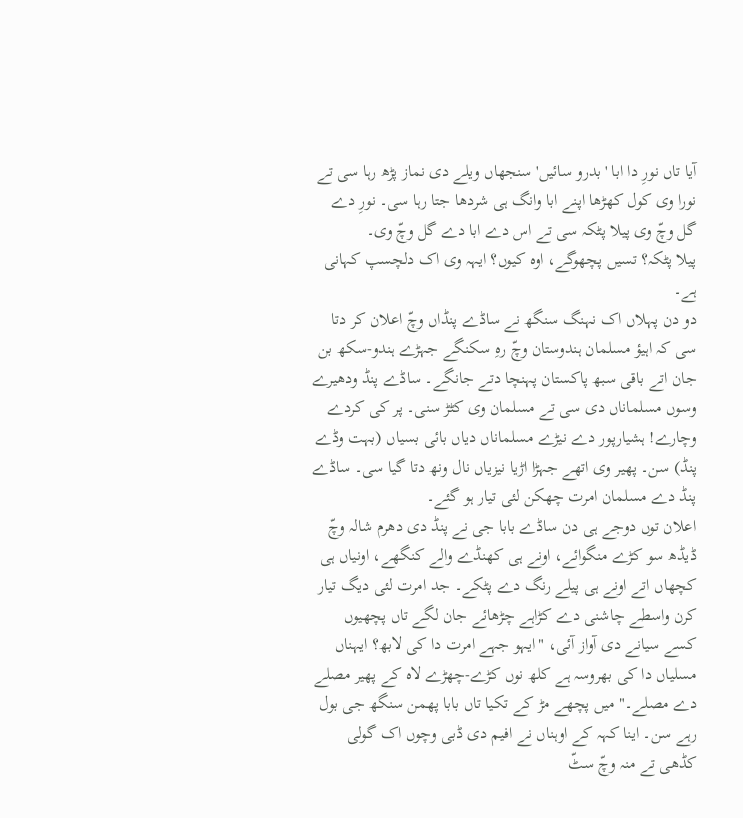آیا تاں نورِ دا ابا 'بدرو سائیں' سنجھاں ویلے دی نماز پڑھ رہا سی تے نورا وی کول کھڑھا اپنے ابا وانگ ہی شردھا جتا رہا سی۔ نورِ دے گل وچّ وی پیلا پٹکہ سی تے اس دے ابا دے گل وچّ وی۔
پیلا پٹکہ؟ تسیں پچھوگے، اوہ کیوں؟ ایہہ وی اک دلچسپ کہانی ہے۔
دو دن پہلاں اک نہنگ سنگھ نے ساڈے پنڈاں وچّ اعلان کر دتا سی کہ اہیؤ مسلمان ہندوستان وچّ رہِ سکنگے جہڑے ہندو-سکھ بن جان اتے باقی سبھ پاکستان پہنچا دتے جانگے۔ ساڈے پنڈ ودھیرے وسوں مسلماناں دی سی تے مسلمان وی کٹڑ سنی۔ پر کی کردے وچارے! ہشیارپور دے نیڑے مسلماناں دیاں بائی بسیاں (بہت وڈے پنڈ) سن۔ پھیر وی اتھے جہڑا اڑیا نیزیاں نال ونھ دتا گیا سی۔ ساڈے پنڈ دے مسلمان امرت چھکن لئی تیار ہو گئے۔
اعلان توں دوجے ہی دن ساڈے بابا جی نے پنڈ دی دھرم شالہ وچّ ڈیڈھ سو کڑے منگوائے، اونے ہی کھنڈے والے کنگھے، اونیاں ہی کچھاں اتے اونے ہی پیلے رنگ دے پٹکے۔ جد امرت لئی دیگ تیار کرن واسطے چاشنی دے کڑاہے چڑھائے جان لگے تاں پچھیوں کسے سیانے دی آواز آئی، "ایہو جہے امرت دا کی لابھ؟ ایہناں مسلیاں دا کی بھروسہ ہے کلھ نوں کڑے-چھڑے لاہ کے پھیر مصلے دے مصلے۔" میں پچھے مڑ کے تکیا تاں بابا پھمن سنگھ جی بول رہے سن۔ اینا کہہ کے اوہناں نے افیم دی ڈبی وچوں اک گولی کڈھی تے منہ وچّ سٹّ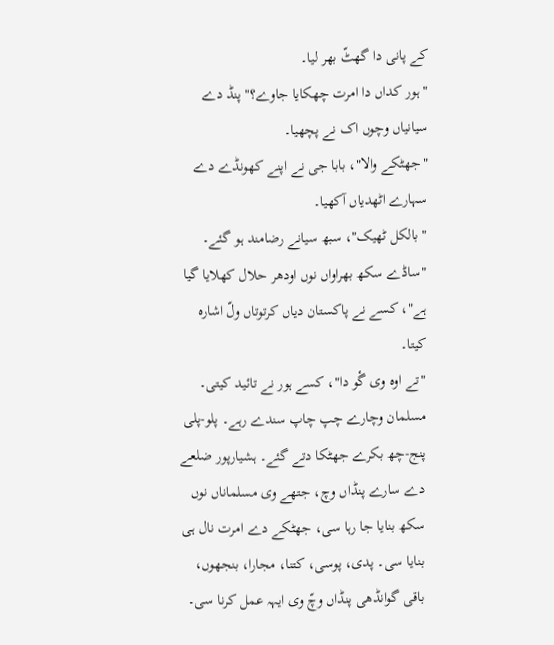کے پانی دا گھٹّ بھر لیا۔
"ہور کداں دا امرت چھکایا جاوے؟" پنڈ دے سیانیاں وچوں اک نے پچھیا۔
"جھٹکے والا"، بابا جی نے اپنے کھونڈے دے سہارے اٹھدیاں آکھیا۔
"بالکل ٹھیک"، سبھ سیانے رضامند ہو گئے۔
"ساڈے سکھ بھراواں نوں اودھر حلال کھلایا گیا ہے"، کسے نے پاکستان دیاں کرتوتاں ولّ اشارہ کیتا۔
"تے اوہ وی گٔو دا"، کسے ہور نے تائید کیتی۔
مسلمان وچارے چپ چاپ سندے رہے۔ پلو-پلی پنج-چھ بکرے جھٹکا دتے گئے۔ ہشیارپور ضلعے دے سارے پنڈاں وچ، جتھے وی مسلماناں نوں سکھ بنایا جا رہا سی، جھٹکے دے امرت نال ہی بنایا سی۔ پدی، پوسی، کتنا، مجارا، بنجھوں، باقی گوانڈھی پنڈاں وچّ وی ایہہ عمل کرنا سی۔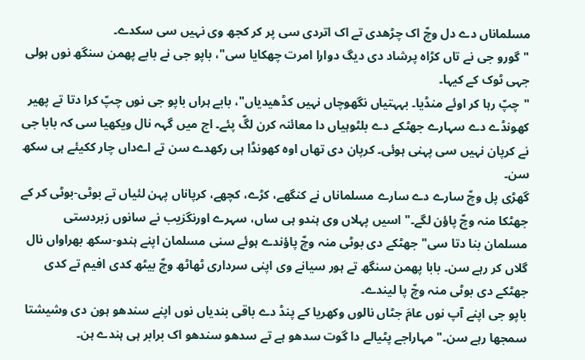مسلماناں دے دل وچّ اک چڑھدی تے اک اتردی سی پر کر کجھ وی نہیں سی سکدے۔
"گورو جی نے تاں کڑاہ پرشاد دی دیگ دوارا امرت چھکایا سی"، باپو جی نے بابے پھمن سنگھ نوں ہولی جہی ٹوک کے کیہا۔
"چپّ رہا کر اوئے منڈیا۔ بہہتیاں نگھوچاں نہیں کڈھیدیاں"، بابے ہراں باپو جی نوں چپّ کرا دتا تے پھیر کھونڈے دے سہارے جھٹکے دے بلٹوہیاں دا معائنہ کرن لگّ پئے۔ اج میں گہہ نال ویکھیا سی کہ بابا جی نے کرپان نہیں سی پہنی ہوئی۔ کرپان دی تھاں اوہ کھونڈا ہی رکھدے سن تے اےداں چار ککیئے ہی سکھ سن۔
گھڑی پل وچّ سارے دے سارے مسلماناں نے کنگھے، کڑے، کچھے، کرپاناں پہن لئیاں تے بوٹی-بوٹی کر کے جھٹکا منہ وچّ پاؤن لگے۔"اسیں پہلاں وی ہندو ہی ساں، سہرے اورنگزیب نے سانوں زبردستی مسلمان بنا دتا سی" جھٹکے دی بوٹی منہ وچّ پاؤندے ہوئے سنی مسلمان اپنے ہندو-سکھ بھراواں نال گلاں کر رہے سن۔ بابا پھمن سنگھ تے ہور سیانے وی اپنی سرداری ٹھاٹھ وچّ بیٹھ کدی افیم تے کدی جھٹکے دی بوٹی منہ وچّ پا لیندے۔
باپو جی اپنے آپ نوں عامَ جٹاں نالوں وکھریا کے پنڈ دے باقی بندیاں نوں اپنے سندھو ہون دی وشیشتا سمجھا رہے سن۔"مہاراجے پٹیالے دا گوت سدھو ہے تے سدھو سندھو اک برابر ہی ہندے ہن۔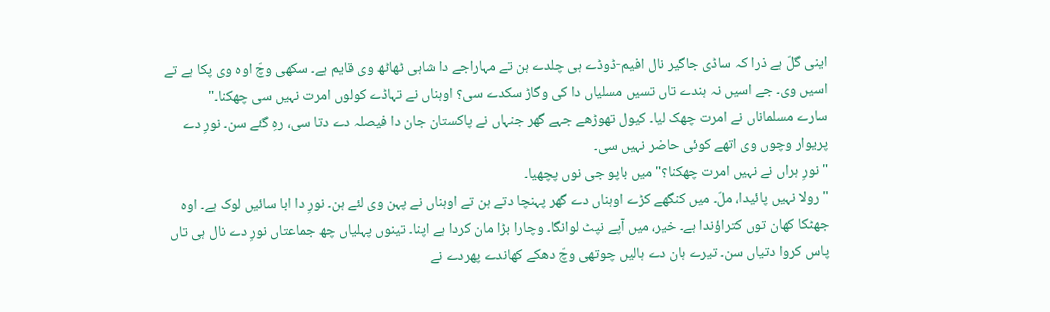اینی گلّ ہے ذرا کہ ساڈی جاگیر نال افیم-ڈوڈے ہی چلدے ہن تے مہاراجے دا شاہی ٹھاٹھ وی قایم ہے۔ سکھی وچّ اوہ وی پکا ہے تے اسیں وی۔ جے اسیں نہ ہندے تاں تسیں مسلیاں دا کی وگاڑ سکدے سی؟ اوہناں نے تہاڈے کولوں امرت نہیں سی چھکنا۔"
سارے مسلماناں نے امرت چھک لیا۔ کیول تھوڑھے جہے گھر جنہاں نے پاکستان جان دا فیصلہ دے دتا سی، رہِ گئے سن۔ نورِ دے پریوار وچوں وی اتھے کوئی حاضر نہیں سی۔
"نورِ ہراں نے نہیں امرت چھکنا؟" میں باپو جی نوں پچھیا۔
"رولا نہیں پائیدا، ملّ۔ میں کنگھے کڑے اوہناں دے گھر پہنچا دتے ہن تے اوہناں نے پہن وی لئے ہن۔ نورِ دا ابا سائیں لوک ہے۔ اوہ جھٹکا کھان توں کتراؤندا ہے۔ خیر، میں آپے نپٹ لوانگا۔ وچارا بڑا مان کردا ہے اپنا۔ تینوں پہلیاں چھ جماعتاں نورِ دے نال ہی تاں پاس کروا دتیاں سن۔ تیرے ہان دے ہالیں چوتھی وچّ دھکے کھاندے پھردے نے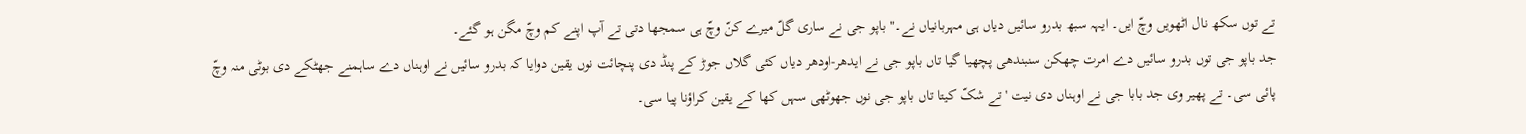تے توں سکھ نال اٹھویں وچّ ایں۔ ایہہ سبھ بدرو سائیں دیاں ہی مہربانیاں نے۔" باپو جی نے ساری گلّ میرے کنّ وچّ ہی سمجھا دتی تے آپ اپنے کم وچّ مگن ہو گئے۔
جد باپو جی توں بدرو سائیں دے امرت چھکن سنبندھی پچھیا گیا تاں باپو جی نے ایدھر-اودھر دیاں کئی گلاں جوڑ کے پنڈ دی پنچائت نوں یقین دوایا کہ بدرو سائیں نے اوہناں دے ساہمنے جھٹکے دی بوٹی منہ وچّ پائی سی۔ تے پھیر وی جد بابا جی نے اوہناں دی نیت 'تے شکّ کیتا تاں باپو جی نوں جھوٹھی سہں کھا کے یقین کراؤنا پیا سی۔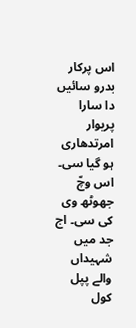اس پرکار بدرو سائیں دا سارا پریوار امرتدھاری ہو گیا سی۔ اس وچّ جھوٹھ وی کی سی۔ اج جد میں شہیداں والے پپل کول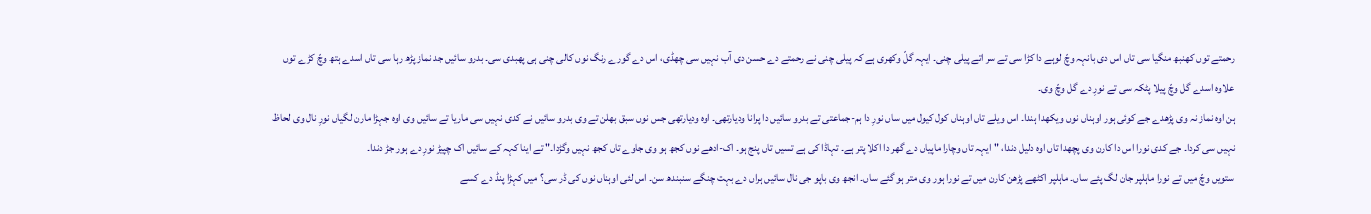رحمتے توں کھنبھ منگیا سی تاں اس دی بانہہ وچّ لوہے دا کڑا سی تے سر اتے پیلی چنی۔ ایہہ گلّ وکھری ہے کہ پیلی چنی نے رحمتے دے حسن دی آب نہیں سی چھڈی، اس دے گورے رنگ نوں کالی چنی ہی پھبدی سی۔ بدرو سائیں جد نماز پڑھ رہا سی تاں اسدے ہتھ وچّ کڑے توں علاوہ اسدے گل وچّ پیلا پٹکہ سی تے نورِ دے گل وچّ وی۔
ہن اوہ نماز نہ وی پڑھدے جے کوئی ہور اوہناں نوں ویکھدا ہندا۔ اس ویلے تاں اوہناں کول کیول میں ساں نورِ دا ہم-جماعتی تے بدرو سائیں دا پرانا ودیارتھی۔ اوہ ودیارتھی جس نوں سبق بھلن تے وی بدرو سائیں نے کدی نہیں سی ماریا تے سائیں وی اوہ جہڑا مارن لگیاں نورِ نال وی لحاظ نہیں سی کردا۔ جے کدی نورا اس دا کارن وی پچھدا تاں اوہ دلیل دندا، "ایہہ تاں وچارا ماپیاں دے گھر دا اکلا پتر ہے۔ تہاڈا کی ہے تسیں تاں پنج ہو۔ اک-ادھے نوں کجھ ہو وی جاوے تاں کجھ نہیں وگڑدا۔" تے اینا کہہ کے سائیں اک چپیڑ نورِ دے ہور جڑ دندا۔
ستویں وچّ میں تے نورا ماہلپر جان لگ پئے ساں۔ ماہلپر اکٹھے پڑھن کارن میں تے نورا ہور وی متر ہو گئے ساں۔ انجھ وی باپو جی نال سائیں ہراں دے بہت چنگے سنبندھ سن۔ اس لئی اوہناں نوں کی ڈر سی؟ میں کہڑا پنڈ دے کسے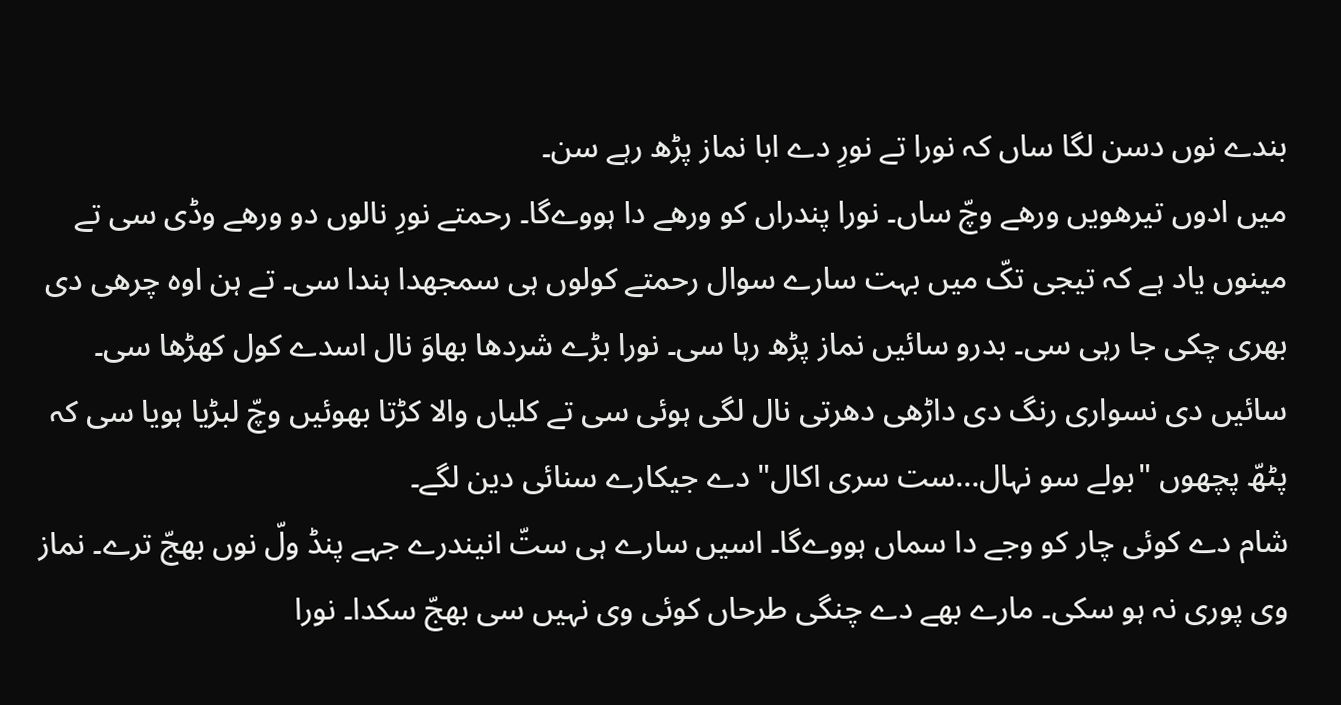بندے نوں دسن لگا ساں کہ نورا تے نورِ دے ابا نماز پڑھ رہے سن۔
میں ادوں تیرھویں ورھے وچّ ساں۔ نورا پندراں کو ورھے دا ہووےگا۔ رحمتے نورِ نالوں دو ورھے وڈی سی تے مینوں یاد ہے کہ تیجی تکّ میں بہت سارے سوال رحمتے کولوں ہی سمجھدا ہندا سی۔ تے ہن اوہ چرھی دی بھری چکی جا رہی سی۔ بدرو سائیں نماز پڑھ رہا سی۔ نورا بڑے شردھا بھاوَ نال اسدے کول کھڑھا سی۔ سائیں دی نسواری رنگ دی داڑھی دھرتی نال لگی ہوئی سی تے کلیاں والا کڑتا بھوئیں وچّ لبڑیا ہویا سی کہ پٹھّ پچھوں "بولے سو نہال…ست سری اکال" دے جیکارے سنائی دین لگے۔
شام دے کوئی چار کو وجے دا سماں ہووےگا۔ اسیں سارے ہی ستّ انیندرے جہے پنڈ ولّ نوں بھجّ ترے۔ نماز وی پوری نہ ہو سکی۔ مارے بھے دے چنگی طرحاں کوئی وی نہیں سی بھجّ سکدا۔ نورا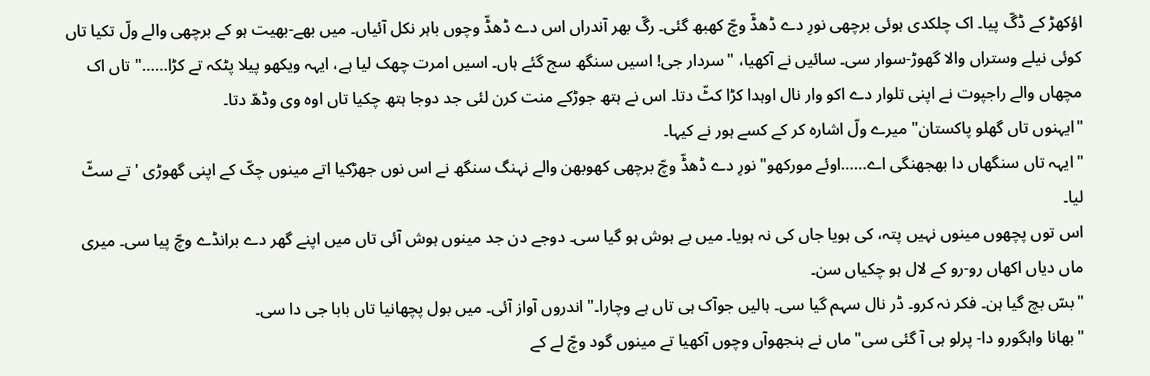اؤکھڑ کے ڈگّ پیا۔ اک چلکدی ہوئی برچھی نورِ دے ڈھڈّ وچّ کھبھ گئی۔ رگّ بھر آندراں اس دے ڈھڈّ وچوں باہر نکل آئیاں۔ میں بھے-بھیت ہو کے برچھی والے ولّ تکیا تاں کوئی نیلے وستراں والا گھوڑ-سوار سی۔ سائیں نے آکھیا، "سردار جی! اسیں سنگھ سج گئے ہاں۔ اسیں امرت چھک لیا ہے، ایہہ ویکھو پیلا پٹکہ تے کڑا……" تاں اک مچھاں والے راجپوت نے اپنی تلوار دے اکو وار نال اوہدا کڑا کٹّ دتا۔ اس نے ہتھ جوڑکے منت کرن لئی جد دوجا ہتھ چکیا تاں اوہ وی وڈھّ دتا۔
"ایہنوں تاں گھلو پاکستان" میرے ولّ اشارہ کر کے کسے ہور نے کیہا۔
"ایہہ تاں سنگھاں دا بھجھنگی اے……اوئے مورکھو" نورِ دے ڈھڈّ وچّ برچھی کھوبھن والے نہنگ سنگھ نے اس نوں جھڑکیا اتے مینوں چکّ کے اپنی گھوڑی 'تے سٹّ لیا۔
اس توں پچھوں مینوں نہیں پتہ، کی ہویا جاں کی نہ ہویا۔ میں بے ہوش ہو گیا سی۔ دوجے دن جد مینوں ہوش آئی تاں میں اپنے گھر دے برانڈے وچّ پیا سی۔ میری ماں دیاں اکھاں رو-رو کے لال ہو چکیاں سن۔
"بسّ بچ گیا ہن۔ فکر نہ کرو۔ ڈر نال سہم گیا سی۔ ہالیں جوآک ہی تاں ہے وچارا۔" اندروں آواز آئی۔ میں بول پچھانیا تاں بابا جی دا سی۔
"بھانا واہگورو دا- پرلو ہی آ گئی سی" ماں نے ہنجھوآں وچوں آکھیا تے مینوں گود وچّ لے کے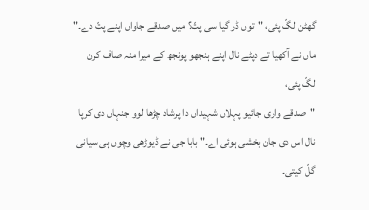گھٹن لگّ پئی، "توں ڈر گیا سی پتّ؟ میں صدقے جاواں اپنے پتّ دے۔"
ماں نے آکھیا تے دپٹے نال اپنے ہنجھو پونجھ کے میرا منہ صاف کرن لگّ پئی،
"صدقے واری جائیو پہلاں شہیداں دا پرشاد چڑھا لوو جنہاں دی کرپا نال اس دی جان بخشی ہوئی اے۔" بابا جی نے ڈیوڑھی وچوں ہی سیانی گلّ کیتی۔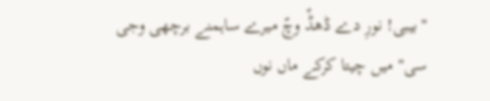"بیبی! نورِ دے ڈھڈّ وچّ میرے ساہمنے برچھی وجی سی" میں چیتا کرکے ماں نوں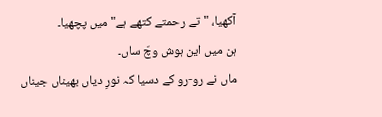آکھیا، "تے رحمتے کتھے ہے" میں پچھیا۔
ہن میں این ہوش وچّ ساں۔
ماں نے رو-رو کے دسیا کہ نورِ دیاں بھیناں جیناں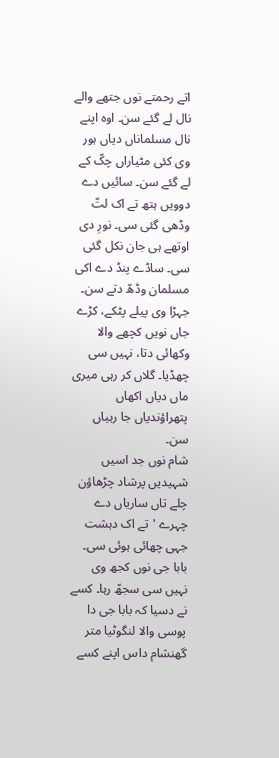اتے رحمتے نوں جتھے والے نال لے گئے سن۔ اوہ اپنے نال مسلماناں دیاں ہور وی کئی مٹیاراں چکّ کے لے گئے سن۔ سائیں دے دوویں ہتھ تے اک لتّ وڈھی گئی سی۔ نورِ دی اوتھے ہی جان نکل گئی سی۔ ساڈے پنڈ دے اکی مسلمان وڈھّ دتے سن۔ جہڑا وی پیلے پٹکے، کڑے جاں نویں کچھے والا وکھائی دتا، نہیں سی چھڈیا۔ گلاں کر رہی میری ماں دیاں اکھاں پتھراؤندیاں جا رہیاں سن۔
شام نوں جد اسیں شہیدیں پرشاد چڑھاؤن چلے تاں ساریاں دے چہرے 'تے اک دہشت جہی چھائی ہوئی سی۔ بابا جی نوں کجھ وی نہیں سی سجھّ رہا۔ کسے نے دسیا کہ بابا جی دا پوسی والا لنگوٹیا متر گھنشام داس اپنے کسے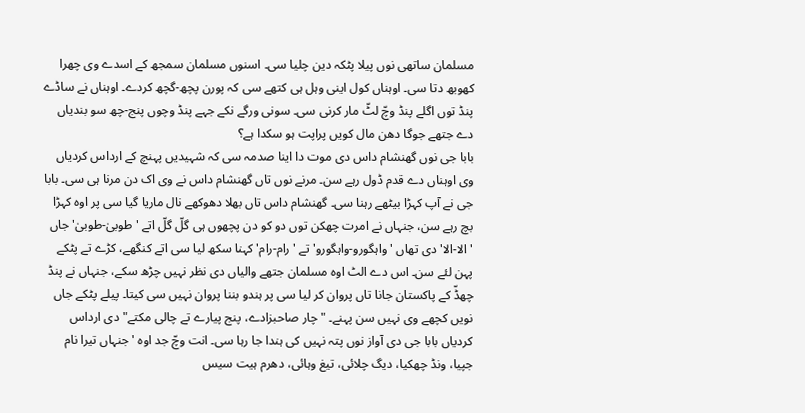مسلمان ساتھی نوں پیلا پٹکہ دین چلیا سی۔ اسنوں مسلمان سمجھ کے اسدے وی چھرا کھوبھ دتا سی۔ اوہناں کول اینی وہل ہی کتھے سی کہ پورن پچھ-گچھ کردے۔ اوہناں نے ساڈے پنڈ توں اگلے پنڈ وچّ لٹّ مار کرنی سی۔ سونی ورگے نکے جہے پنڈ وچوں پنج-چھ سو بندیاں دے جتھے جوگا دھن مال کویں پراپت ہو سکدا ہے؟
بابا جی نوں گھنشام داس دی موت دا اینا صدمہ سی کہ شہیدیں پہنچ کے ارداس کردیاں وی اوہناں دے قدم ڈول رہے سن۔ مرنے نوں تاں گھنشام داس نے وی اک دن مرنا ہی سی۔ بابا جی نے آپ کہڑا بیٹھے رہنا سی۔ گھنشام داس تاں بھلا دھوکھے نال ماریا گیا سی پر اوہ کہڑا بچ رہے سن، جنہاں نے امرت چھکن توں دو کو دن پچھوں ہی گلّ گلّ اتے 'طوبیٰ-طوبیٰ' جاں 'الا-الا' دی تھاں 'واہگورو-واہگورو' تے 'رام-رام' کہنا سکھ لیا سی اتے کنگھے، کڑے تے پٹکے پہن لئے سن۔ اس دے الٹ اوہ مسلمان جتھے والیاں دی نظر نہیں چڑھ سکے، جنہاں نے پنڈ چھڈّ کے پاکستان جانا تاں پروان کر لیا سی پر ہندو بننا پروان نہیں سی کیتا۔ پیلے پٹکے جاں نویں کچھے وی نہیں سن پہنے۔ "چار صاحبزادے، پنج پیارے تے چالی مکتے" دی ارداس کردیاں بابا جی دی آواز نوں پتہ نہیں کی ہندا جا رہا سی۔ انت وچّ جد اوہ 'جنہاں تیرا نام جپیا، ونڈ چھکیا، دیگ چلائی، تیغ وہائی، دھرم ہیت سیس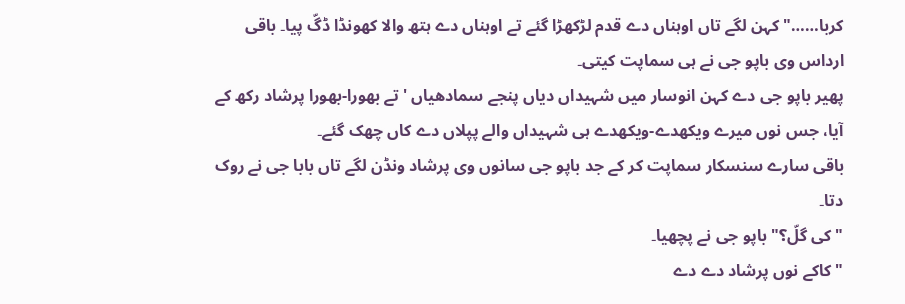کربا……" کہن لگے تاں اوہناں دے قدم لڑکھڑا گئے تے اوہناں دے ہتھ والا کھونڈا ڈگّ پیا۔ باقی ارداس وی باپو جی نے ہی سماپت کیتی۔
پھیر باپو جی دے کہن انوسار میں شہیداں دیاں پنجے سمادھیاں 'تے بھورا-بھورا پرشاد رکھ کے آیا، جس نوں میرے ویکھدے-ویکھدے ہی شہیداں والے پپلاں دے کاں چھک گئے۔
باقی سارے سنسکار سماپت کر کے جد باپو جی سانوں وی پرشاد ونڈن لگے تاں بابا جی نے روک دتا۔
"کی گلّ؟" باپو جی نے پچھیا۔
"کاکے نوں پرشاد دے دے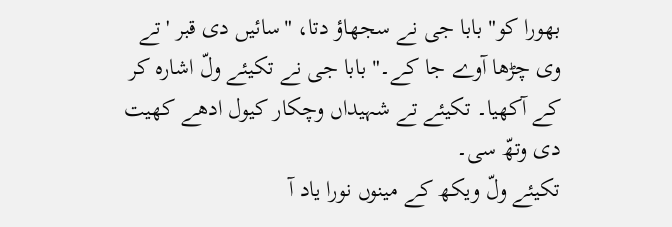بھورا کو" بابا جی نے سجھاؤ دتا، "سائیں دی قبر 'تے وی چڑھا آوے جا کے۔" بابا جی نے تکیئے ولّ اشارہ کر کے آکھیا۔ تکیئے تے شہیداں وچکار کیول ادھے کھیت دی وتھّ سی۔
تکیئے ولّ ویکھ کے مینوں نورا یاد آ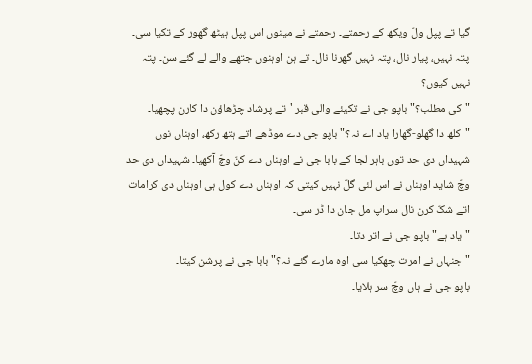گیا تے پپل ولّ ویکھ کے رحمتے۔ رحمتے نے مینوں اس پپل ہیٹھ گھور کے تکیا سی۔ پتہ نہیں، پیار نال، پتہ نہیں گھرنا نال۔ تے ہن اوہنوں جتھے والے لے گئے سن۔ پتہ نہیں کیوں؟
"کی مطلب؟" باپو جی نے تکیئے والی قبر 'تے پرشاد چڑھاؤن دا کارن پچھیا۔
"کلھ دا گھلو-گھارا یاد اے نہ؟" باپو جی دے موڈھے اتے ہتھ رکھ، اوہناں نوں شہیداں دی حد توں باہر لجا کے بابا جی نے اوہناں دے کنّ وچّ آکھیا۔ شہیداں دی حد وچّ شاید اوہناں نے اس لئی گلّ نہیں کیتی کہ اوہناں دے کول ہی اوہناں دی کرامات اتے شکّ کرن نال سراپ مل جان دا ڈر سی۔
"یاد ہے" باپو جی نے اتر دتا۔
"جنہاں نے امرت چھکیا سی اوہ مارے گئے نہ؟" بابا جی نے پرشن کیتا۔
باپو جی نے ہاں وچّ سر ہلایا۔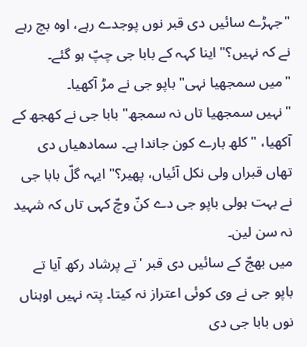"جہڑے سائیں دی قبر نوں پوجدے رہے، اوہ بچ رہے نے کہ نہیں؟" اینا کہہ کے بابا جی چپّ ہو گئے۔
"میں سمجھیا نہی" باپو جی نے مڑ آکھیا۔
"نہیں سمجھیا تاں نہ سمجھ" بابا جی نے کھجھ کے آکھیا، "کلھ بارے کون جاندا ہے۔ سمادھیاں دی تھاں قبراں ولی نکل آئیاں، پھیر؟" ایہہ گلّ بابا جی نے بہت ہولی باپو جی دے کنّ وچّ کہی تاں کہ شہید نہ سن لین۔
میں بھجّ کے سائیں دی قبر 'تے پرشاد رکھ آیا تے باپو جی نے وی کوئی اعتراز نہ کیتا۔ پتہ نہیں اوہناں نوں بابا جی دی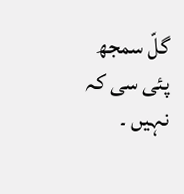گلّ سمجھ پئی سی کہ نہیں ۔